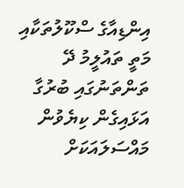އިންޑިއާގެ ސްކޫލުތަކާއި މަތީ ތައުލީމު ދޭ ތަންތަނުގައި ބުރުގާ އަޅައިގެން ކިޔެވުން މައްސަލައަކަށް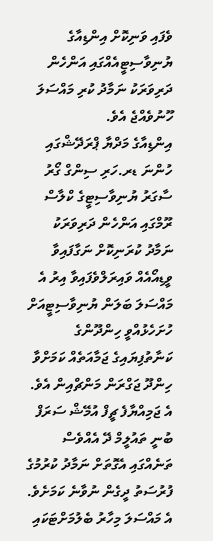ވެފައި ވަނިކޮށް އިންޑިއާގެ ޔުނިވާސިޓީއެއްގައި އަންހެން ދަރިވަރަކު ނަމާދު ކުރި މައްސަލަ ހޫނުވެއްޖެ އެވެ.
އިންޑިއާގެ މަދްޔާ ޕްރަދޭޝްގައި ހުންނަ ޑރ.ހަރި ސިންގް ގޯރު ސާގަރު ޔުނިވާސިޓީގެ ކްލާސް ރޫމްގައި އަންހެން ދަރިވަރަކު ނަމާދު ކުރަނިކޮށް ނަގާފައިވާ ވީޑިއޯއެއް ވައިރަލްވެފައިވާ އިރު އެ މައްސަލަ ބަލަން ޔުނިވާސިޓީއަށް ހުށަހެޅުއްވީ ހިންދޫންގެ ކަނާތުފިޔައިގެ ޖަމާއަތެއް ކަމަށްވާ ހިންދޫ ޖަގްރަން މަންޗްއިން އެވެ.
އެ ޖަމިއްޔާފެ ޗީފް އުމޭޝް ސަރަފް ބުނީ ތައުލީމް ދޭ އެއްވެސް ތަނެއްގައި އެގޮތަށް ނަމާދު ކުރުމުގެ ފުރުސަތު ދީގެން ނުވާނެ ކަމަށެވެ.
އެ މައްސަލަ މިހާރު ބެލުމަށްޓަކައި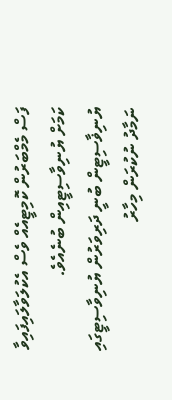ފަސް މެމްބަރުން ކޮމިޓީއެއް ވެސް އެކުލަވާލައިފައިވާ ކަމަށް ޔުނިވާސިޓީއިން ބުނެއެވެ.
ޔުނިޥާސިޓީން ބުނީ ދަރިވަރުން ޔުނިވާސިޓީގައި ނަމާދު ނުކުރަން މިހާރު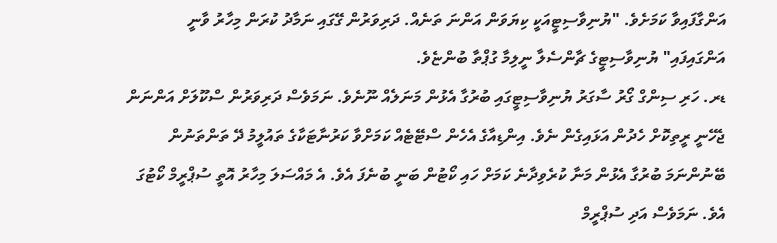އަންގާފައިވާ ކަމަށެވެ. "ޔުނިވާސިޓީއަކީ ކިޔަވަން އަންނަ ތަނެއް. ދަރިވަރުން ގޭގައި ނަމާދު ކުރަން މިހާރު ވާނީ އަންގައިފައި" ޔުނިވާސިޓީގެ ޗާންސެލާ ނީލިމާ ގުޕްތާ ބުންޏެވެ.
ޑރ. ހަރި ސިންގް ގޯރު ސާގަރު ޔުނިވާސިޓީގައި ބުރުގާ އެޅުން މަނަލެއް ނޫނެވެ. ނަމަވެސް ދަރިވަރުން ސްކޫލަށް އަންނަން ޖެހޭނީ ރީތިކޮށް ހެދުން އަޅައިގެން ނެވެ. އިންޑިއާގެ އެހެން ސްޓޭޓެއް ކަމަށްވާ ކަރުނާޓަކާގެ ތައުލީމު ދޭ ތަންތަނުން ބޭނުންނަމަ ބުރުގާ އެޅުން މަނާ ކުރެވިދާނެ ކަމަށް ހައި ކޯޓުން ބަނީ ބުނެފަ އެވެ. އެ މައްސަލަ މިހާރު އޮތީ ސުޕްރީމް ކޯޓުގަ އެވެ. ނަމަވެސް އަދި ސުޕްރީމް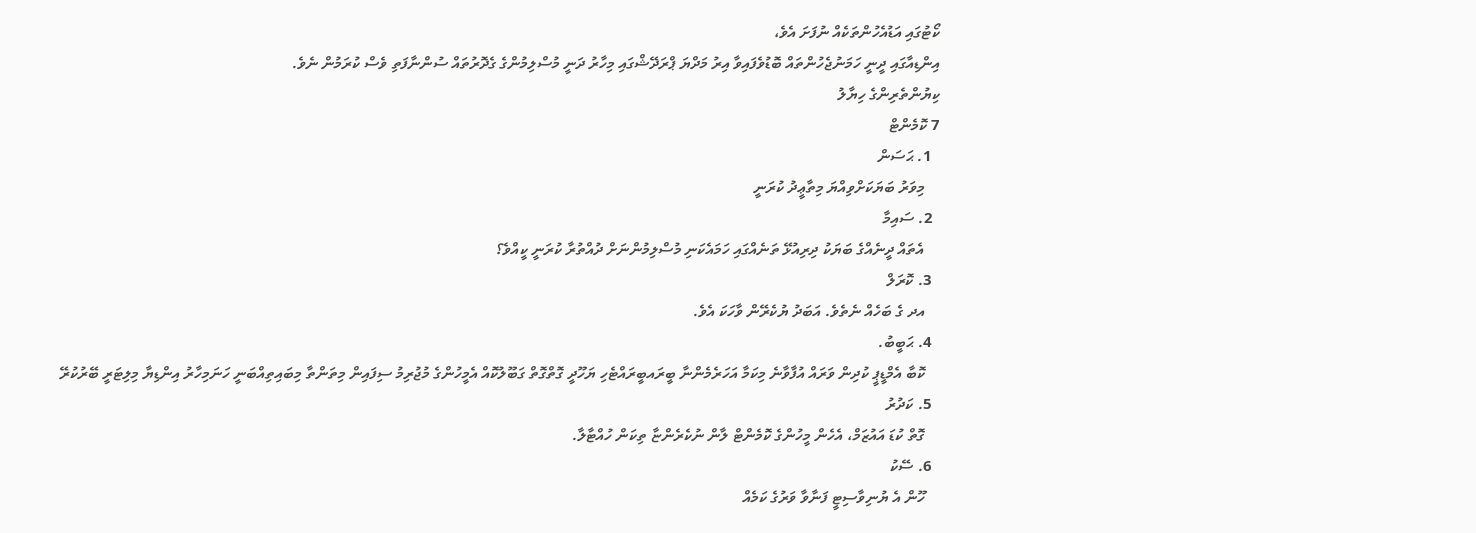ކޯޓުގައި އަޑުއެހުންތަކެއް ނުފަށަ އެވެ،
އިންޑިއާގައި ދީނީ ހަމަނުޖެހުންތައް ބޮޑުވެފައިވާ އިރު މަދްޔަ ޕްރަދޭޝްގައި މިހާރު ދަނީ މުސްލިމުންގެ ގެދޮރުތައް ސުންނާފަތި ވެސް ކުރަމުން ނެވެ.
ކިޔުންތެރިންގެ ހިޔާލު
7 ކޮމެންޓް
  1. ޙަސަން
    މިވަރު ބަޔަކަށްވިއްޔަ މިތާޢީދު ކުރަނީ
  2. ސައިމާ
    އެތައް ދީނެއްގެ ބަޔަކު ދިރިއުޅޭ ތަނެއްގައި ހަމައެކަނި މުސްލިމުންނަށް ދުއްތުރާ ކުރަނީ ކީއްވެ؟
  3. ކޮރަލް
    އދ ގެ ބަހެއް ނެތެވެ. އަބަދު ޔުކެރޭން ވާހަކަ އެވެ.
  4. ޙަބީބު.
    ކޮބާ އެމްޑީޕީ ކުދިން ވަރައް އުފާވާނެ މިކަމާ އަހަރެމެންނާ ބީރައބީރައްޓެހި ޔަހޫދީ ގޮތްގޮތް ގަބޫލުކޮއް އެމީހުންގެ މުޖުރިމު ސިފައިން މިތަންތާ މިބައިތިއްބަނީ ހަނަމިހާރު އިންޑިޔާ މިލިޓަރީ ބޭރުކުރޭ
  5. ކަދުރު
    ގޮތް ކުޑަ އައުޒަމް، އެހެން މީހުންގެ ކޮމެންޓް ލާން ނުކެރެންޏާ ތިކަން ހުއްޓާލާ.
  6. ސޭކު
    ހޫން އެ ޔުނިވާސިޓީ ފަނާވާ ވަރުގެ ކަމެއް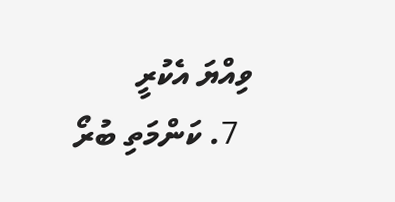ވިއްޔަ އެކުރީ
  7. ކަންމަތި ބުރޯ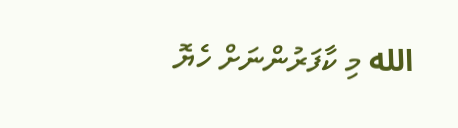الله މި ކާފަރުންނަށް ހެޔޮ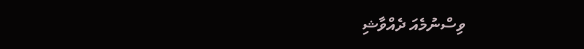ވިސްނުމެއަ ދެއްވާޝި